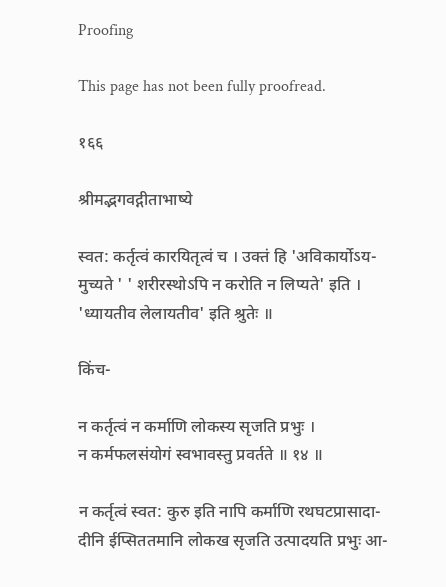Proofing

This page has not been fully proofread.

१६६

श्रीमद्भगवद्गीताभाष्ये

स्वत: कर्तृत्वं कारयितृत्वं च । उक्तं हि 'अविकार्योऽय-
मुच्यते ' ' शरीरस्थोऽपि न करोति न लिप्यते' इति ।
'ध्यायतीव लेलायतीव' इति श्रुतेः ॥

किंच-

न कर्तृत्वं न कर्माणि लोकस्य सृजति प्रभुः ।
न कर्मफलसंयोगं स्वभावस्तु प्रवर्तते ॥ १४ ॥

न कर्तृत्वं स्वत: कुरु इति नापि कर्माणि रथघटप्रासादा-
दीनि ईप्सिततमानि लोकख सृजति उत्पादयति प्रभुः आ-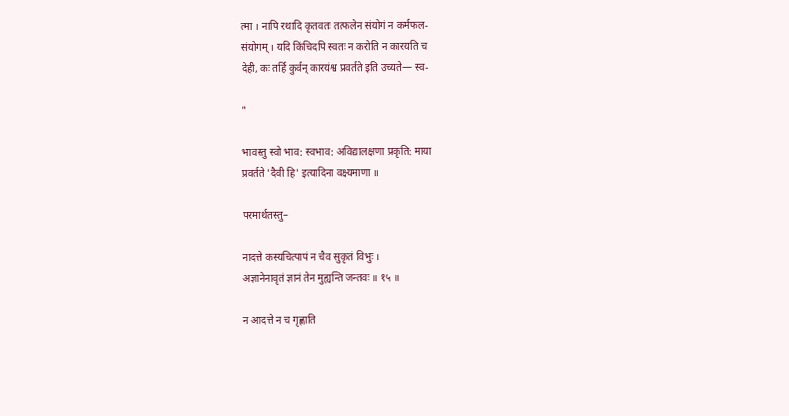त्मा । नापि रथादि कृतवतः तत्फलेन संयोगं न कर्मफल-
संयोगम् । यदि किंचिदपि स्वतः न करोति न कारयति च
देही, कः तर्हि कुर्वन् कारयंश्व प्रवर्तते इति उच्यते— स्व-

"

भावस्तु स्वो भाव: स्वभाव: अविद्यालक्षणा प्रकृति: माया
प्रवर्तते 'दैवी हि' इत्यादिना वक्ष्यमाणा ॥

परमार्थतस्तु–

नादत्ते कस्यचित्पापं न चैव सुकृतं विभुः ।
अज्ञानेनावृतं ज्ञानं तेन मुह्यन्ति जन्तवः ॥ १५ ॥

न आदत्ते न च गृह्णाति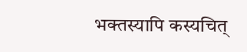भक्तस्यापि कस्यचित्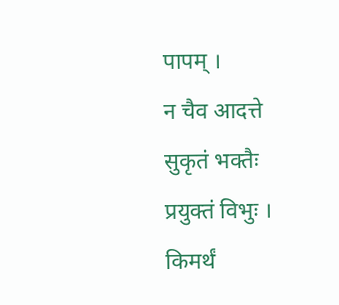पापम् ।
न चैव आदत्ते सुकृतं भक्तैः प्रयुक्तं विभुः । किमर्थं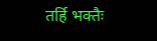तर्हि भक्तैः